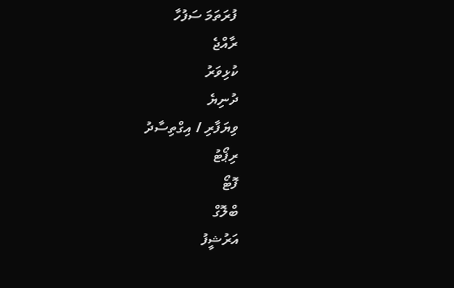ފުރަތަމަ ސަފުހާ
ރާއްޖެ
ކުޅިވަރު
ދުނިޔެ
ވިޔަފާރި / އިގްތިސާދު
ރިޕޯޓު
ފޮޓޯ
ބްލޮގް
އަރުޝީފު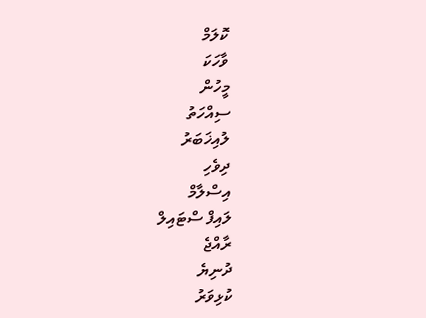ކޮލަމް
ވާހަކަ
މީހުން
ސިއްހަތު
ލުއިޚަބަރު
ދިވެހި
އިސްލާމް
ލައިފް ސްޓައިލް
ރާއްޖެ
ދުނިޔެ
ކުޅިވަރު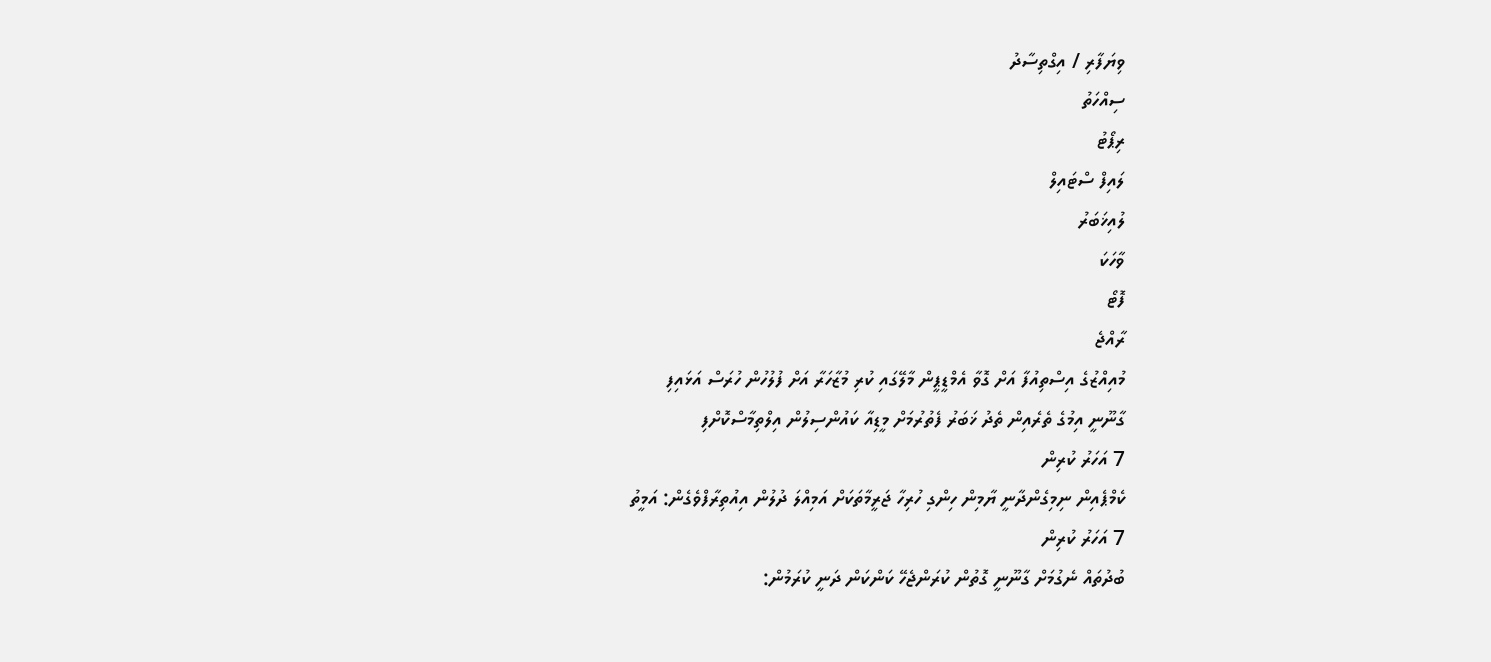ވިޔަފާރި / އިގްތިސާދު
ސިއްހަތު
ރިޕޯޓު
ލައިފް ސްޓައިލް
ލުއިޚަބަރު
ވާހަކަ
ފޮޓޯ
ރާއްޖެ
މުއިއްޒުގެ އިސްތިއުފާ އަށް ގޮވާ އެމްޑީޕީން މާލޭގައި ކުރި މުޒާހަރާ އަށް ފުލުހުން ހުރަސް އަޅައިފި
ގާނޫނީ އިމުގެ ތެރެއިން ތެދު ޚަބަރު ފެތުރުމަށް މީޑިއާ ކައުންސިލުން އިލްތިމާސްކޮށްފި
7 އަހަރު ކުރިން
ކެމްޕެއިން ނިމިގެންދާނީ ޔާމިން ހިންގި ހުރިހާ ޖަރީމާތަކަށް އަމިއްލަ ދުލުން އިއުތިރާފްވެގެން: އަމީތު
7 އަހަރު ކުރިން
ބުދުތައް ނެގުމަށް ގާނޫނީ ގޮތުން ކުރަންޖެހޭ ކަންކަން ދަނީ ކުރަމުން: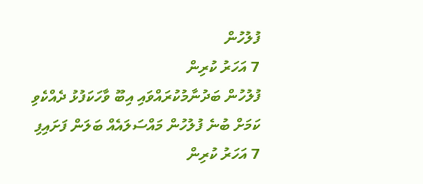ފުލުހުން
7 އަހަރު ކުރިން
ފުލުހުން ބަދުނާމުކުރައްވައި އިބޫ ވާހަކަފުޅު ދެއްކެވި ކަމަށް ބުނެ ފުލުހުން މައްސަލައެއް ބަލަން ފަށައިފި
7 އަހަރު ކުރިން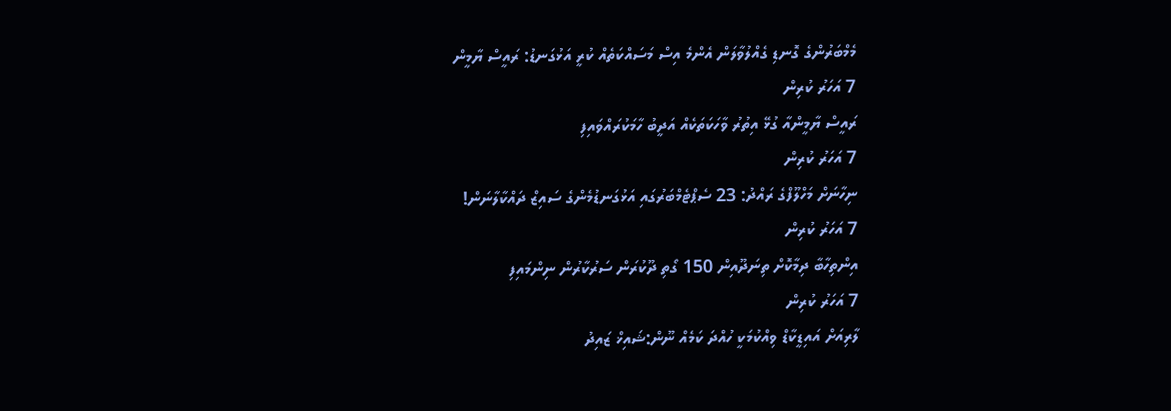މެމްބަރުންގެ ގޮނޑި ގެއްލުވާލަން އެންމެ އިސް މަސައްކަތެއް ކުރީ އަޅުގަނޑު: ރައީސް ޔާމީން
7 އަހަރު ކުރިން
ރައީސް ޔާމީންއާ ގުޅޭ އިތުރު ވާހަކަތަކެއް އަދީބު ހާމަކުރައްވައިފި
7 އަހަރު ކުރިން
ނިހާނަށް މަހްލޫފްގެ ރައްދު: 23 ސެޕްޓެމްބަރުގައި އަޅުގަނޑުމެންގެ ސައިޒް ދައްކާލާނަން!
7 އަހަރު ކުރިން
އިންތިހާބާ ދިމާކޮށް ތިނަދޫއިން 150 ގޯތި ދޫކުރަން ސަރުކާރުން ނިންމައިފި
7 އަހަރު ކުރިން
ލާރިއަށް އައިޑީކާޑް ވިއްކުމަކީ ހުއްދަ ކަމެއް ނޫން:ޝައިޚް ޒައިދު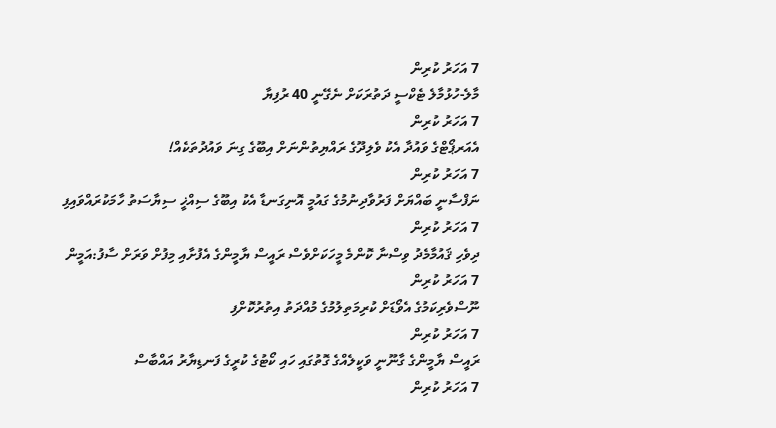7 އަހަރު ކުރިން
މާލެ-ހުޅުމާލެ ޓެކްސީ ދަތުރަކަށް ނެގޭނީ 40 ރުފިޔާ
7 އަހަރު ކުރިން
އެއަރޕޯޓްގެ ވައުދާ އެކު ވެލިދޫގެ ރައްޔިތުންނަށް އިބޫގެ ގިނަ ވައުދުތަކެއް!
7 އަހަރު ކުރިން
ނަފްސާނީ ބައްޔަށް ފަރުވާދިނުމުގެ ގައުމީ އޮނިގަނޑާ އެކު އިބޫގެ ސިއްޚީ ސިޔާސަތު ހާމަކުރައްވައިފި
7 އަހަރު ކުރިން
ދިވެހި ޤައުމާމެދު ވިސްނާ ކޮންމެ މީހަކަށްވެސް ރައީސް ޔާމީންގެ އެފުށާއި މިފުށް ވަރަށް ސާފު:އަމީން
7 އަހަރު ކުރިން
ނޫސްވެރިކަމުގެ އެވޯޑަށް ކުރިމަތިލުމުގެ މުއްދަތު އިތުރުކޮށްފި
7 އަހަރު ކުރިން
ރައީސް ޔާމީންގެ ގާނޫނީ ވަކީލެއްގެ ގޮތުގައި ހައި ކޯޓުގެ ކުރީގެ ފަނޑިޔާރު އައްބާސް
7 އަހަރު ކުރިން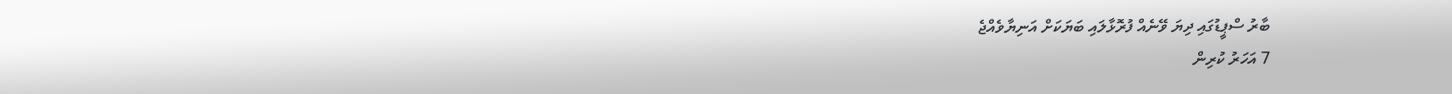ބާރު ސްޕީޑުގައި ދިޔަ ވޭނެއް ފުރޮޅާލައި ބަޔަކަށް އަނިޔާވެއްޖެ
7 އަހަރު ކުރިން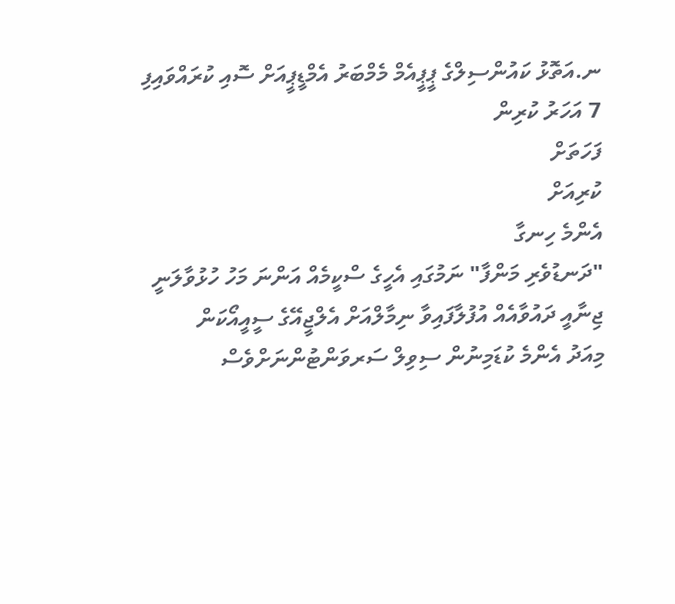ނ.އަތޮޅު ކައުންސިލްގެ ޕީޕީއެމް މެމްބަރު އެމްޑީޕީއަށް ސޮއި ކުރައްވައިފި
7 އަހަރު ކުރިން
ފަހަތަށް
ކުރިއަށް
އެންމެ ހިނގާ
"ދަނޑުވެރި މަންފާ" ނަމުގައި އެހީގެ ސްކީމެއް އަންނަ މަހު ހުޅުވާލަނީ
ޖިނާއީ ދައުވާއެއް އުފުލާފައިވާ ނިމާލްއަށް އެލްޖީއޭގެ ސީއީއޯކަން
މިއަދު އެންމެ ކުޑަމިނުން ސިވިލް ސަރވަންޓުންނަށްވެސް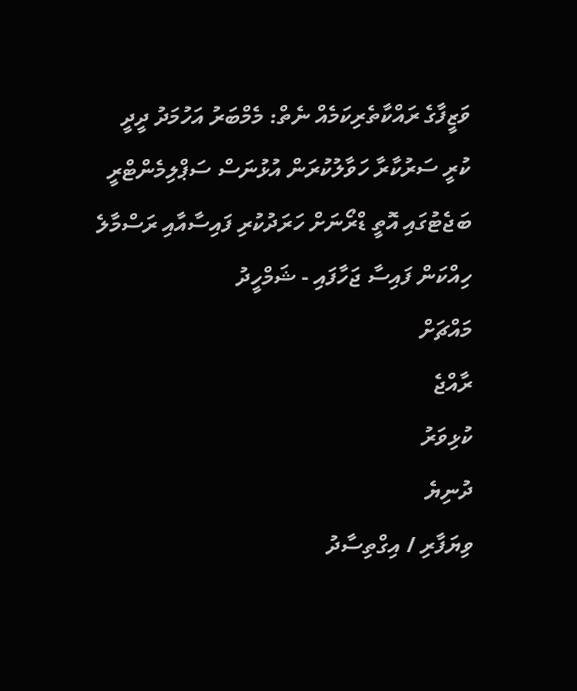ވަޒީފާގެ ރައްކާތެރިކަމެއް ނެތް: މެމްބަރު އަހުމަދު ދީދީ
ކުރީ ސަރުކާރާ ހަވާލުކުރަން އުޅުނަސް ސަޕްލިމެންޓްރީ ބަޖެޓުގައި އޮތީ ޑްރޯނަށް ހަރަދުކުރި ފައިސާއާއި ރަސްމާލެ ހިއްކަން ފައިސާ ޖަހާފައި - ޝަމްހީދު
މައްޗަށް
ރާއްޖެ
ކުޅިވަރު
ދުނިޔެ
ވިޔަފާރި / އިގްތިސާދު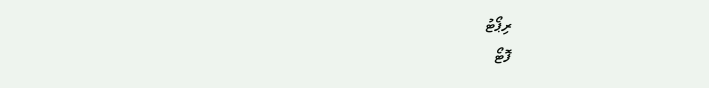ރިޕޯޓު
ފޮޓޯ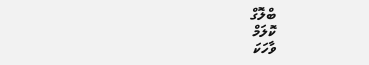ބްލޮގް
ކޮލަމް
ވާހަކަ